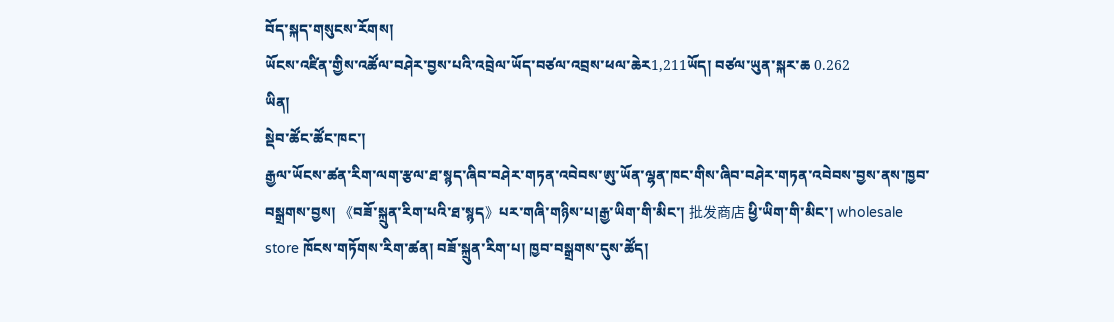བོད་སྐད་གསུངས་རོགས།
ཡོངས་འཛིན་གྱིས་འཚོལ་བཤེར་བྱས་པའི་འབྲེལ་ཡོད་བཙལ་འབྲས་ཕལ་ཆེར1,211ཡོད། བཙལ་ཡུན་སྐར་ཆ 0.262
ཡིན།
སྡེབ་ཚོང་ཚོང་ཁང་།
རྒྱལ་ཡོངས་ཚན་རིག་ལག་རྩལ་ཐ་སྙད་ཞིབ་བཤེར་གཏན་འབེབས་ཨུ་ཡོན་ལྷན་ཁང་གིས་ཞིབ་བཤེར་གཏན་འབེབས་བྱས་ནས་ཁྱབ་བསྒྲགས་བྱས། 《བཟོ་སྐྲུན་རིག་པའི་ཐ་སྙད》པར་གཞི་གཉིས་པ།རྒྱ་ཡིག་གི་མིང་། 批发商店 ཕྱི་ཡིག་གི་མིང་། wholesale store ཁོངས་གཏོགས་རིག་ཚན། བཟོ་སྐྲུན་རིག་པ། ཁྱབ་བསྒྲགས་དུས་ཚོད།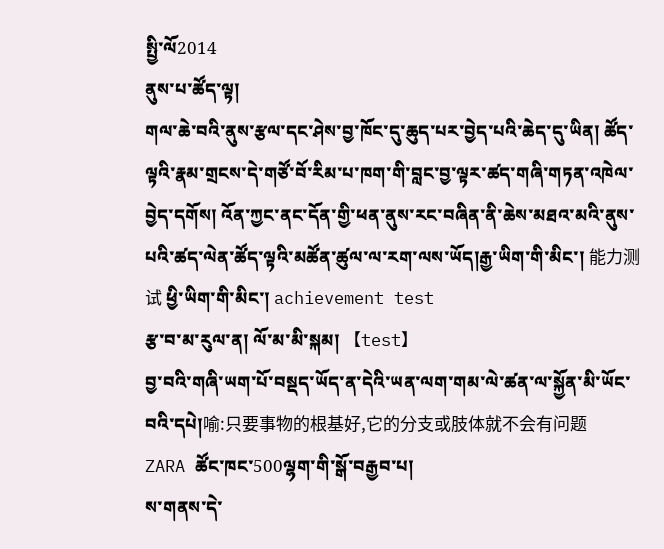སྤྱི་ལོ2014
ནུས་པ་ཚོད་ལྟ།
གལ་ཆེ་བའི་ནུས་རྩལ་དང་ཤེས་བྱ་ཁོང་དུ་ཆུད་པར་བྱེད་པའི་ཆེད་དུ་ཡིན། ཚོད་ལྟའི་རྣམ་གྲངས་དེ་གཙོ་བོ་རིམ་པ་ཁག་གི་བླང་བྱ་ལྟར་ཚད་གཞི་གཏན་འཁེལ་བྱེད་དགོས། འོན་ཀྱང་ནང་དོན་གྱི་ཕན་ནུས་རང་བཞིན་ནི་ཆེས་མཐའ་མའི་ནུས་པའི་ཚད་ལེན་ཚོད་ལྟའི་མཚོན་ཚུལ་ལ་རག་ལས་ཡོད།རྒྱ་ཡིག་གི་མིང་། 能力测试 ཕྱི་ཡིག་གི་མིང་། achievement test
རྩ་བ་མ་རུལ་ན། ལོ་མ་མི་སྐམ། 【test】
བྱ་བའི་གཞི་ཡག་པོ་བསྡད་ཡོད་ན་དེའི་ཡན་ལག་གམ་ལེ་ཚན་ལ་སྐྱོན་མི་ཡོང་བའི་དཔེ།喻:只要事物的根基好,它的分支或肢体就不会有问题
ZARA ཚོང་ཁང་500ལྷག་གི་སྒོ་བརྒྱབ་པ།
ས་གནས་དེ་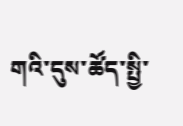གའི་དུས་ཚོད་སྤྱི་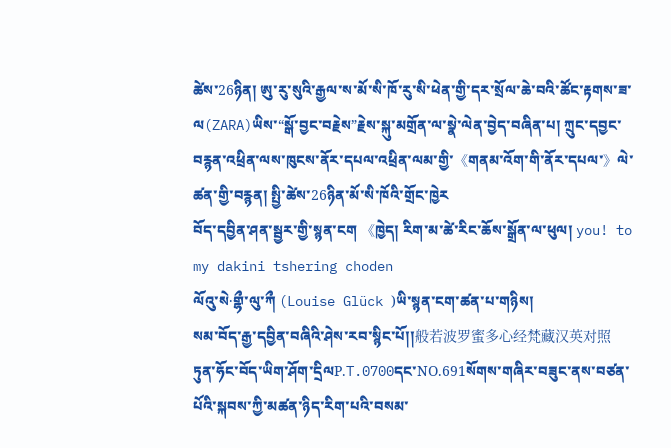ཚེས་26ཉིན། ཨུ་རུ་སུའི་རྒྱལ་ས་མོ་སི་ཁོ་རུ་སི་ཕེན་གྱི་དར་སྲོལ་ཆེ་བའི་ཚོང་རྟགས་ཟ་ལ(ZARA)ཡིས་“སྒོ་བྱང་བརྗེས”རྗེས་སྐུ་མགྲོན་ལ་སྣེ་ལེན་བྱེད་བཞིན་པ། ཀྲུང་དབྱང་བརྙན་འཕྲིན་ལས་ཁུངས་ནོར་དཔལ་འཕྲིན་ལམ་གྱི་《གནམ་འོག་གི་ནོར་དཔལ་》ལེ་ཚན་གྱི་བརྙན། སྤྱི་ཚེས་26ཉིན་མོ་སི་ཁོའི་གྲོང་ཁྱེར
བོད་དབྱིན་ཤན་སྦྱར་གྱི་སྙན་ངག 《ཁྱེད། རིག་མ་ཚེ་རིང་ཆོས་སྒྲོན་ལ་ཕུལ། you! to my dakini tshering choden
ལོའུ་སེ·གྷྀ་ལུ་ཀྀ (Louise Glück )ཡི་སྙན་ངག་ཚན་པ་གཉིས།
སམ་བོད་རྒྱ་དབྱིན་བཞིའི་ཤེས་རབ་སྙིང་པོ།།般若波罗蜜多心经梵藏汉英对照
ཏུན་ཧོང་བོད་ཡིག་ཤོག་དྲིལP.T.0700དང་NO.691སོགས་གཞིར་བཟུང་ནས་བཙན་པོའི་སྐབས་ཀྱི་མཚན་ཉིད་རིག་པའི་བསམ་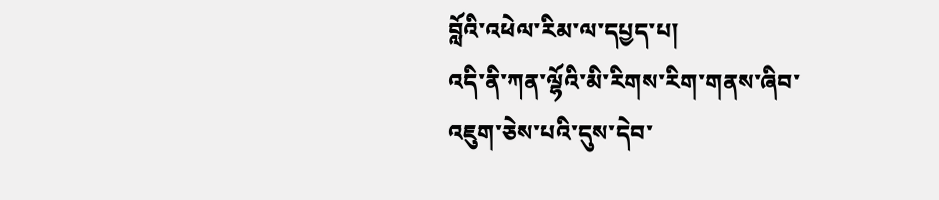བློའི་འཕེལ་རིམ་ལ་དཔྱད་པ།
འདི་ནི་ཀན་ལྷོའི་མི་རིགས་རིག་གནས་ཞིབ་འཇུག་ཅེས་པའི་དུས་དེབ་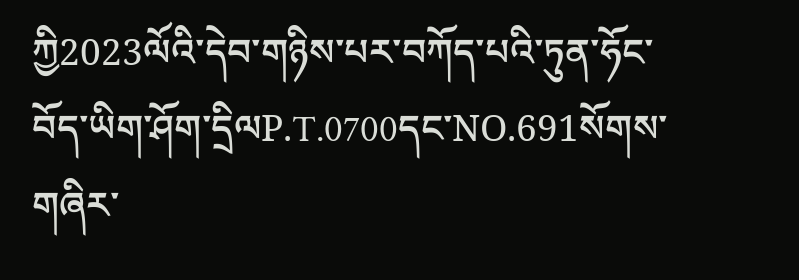ཀྱི2023ལོའི་དེབ་གཉིས་པར་བཀོད་པའི་ཏུན་ཧོང་བོད་ཡིག་ཤོག་དྲིལP.T.0700དང་NO.691སོགས་གཞིར་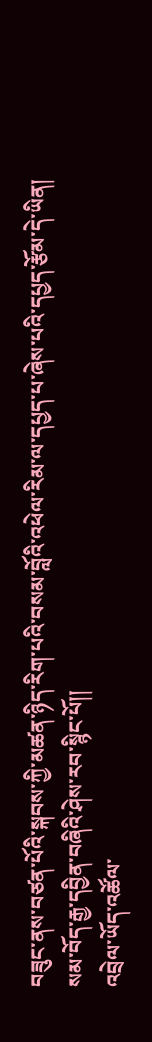བཟུང་ནས་བཙན་པོའི་སྐབས་ཀྱི་མཚན་ཉིད་རིག་པའི་བསམ་བློའི་འཕེལ་རིམ་ལ་དཔྱད་པ་ཞེས་པའི་དཔྱད་རྩོམ་དེ་ཡིན།
སམ་བོད་རྒྱ་དབྱིན་བཞིའི་ཤེས་རབ་སྙིང་པོ།།
འབྲེལ་ཡོད་འཚོལ་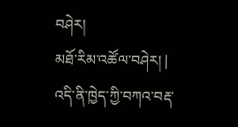བཤེར།
མཐོ་རིམ་འཚོལ་བཤེར། |
འདི་ནི་ཁྱེད་ཀྱི་བཀའ་བརྡ་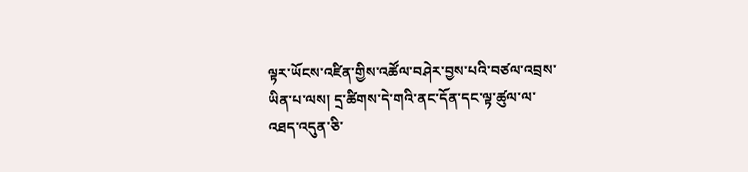ལྟར་ཡོངས་འཛིན་གྱིས་འཚོལ་བཤེར་བྱས་པའི་བཙལ་འབྲས་ཡིན་པ་ལས། དྲ་ཚིགས་དེ་གའི་ནང་དོན་དང་ལྟ་ཚུལ་ལ་འཐད་འདུན་ཅི་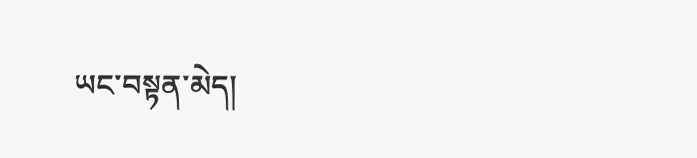ཡང་བསྟན་མེད།